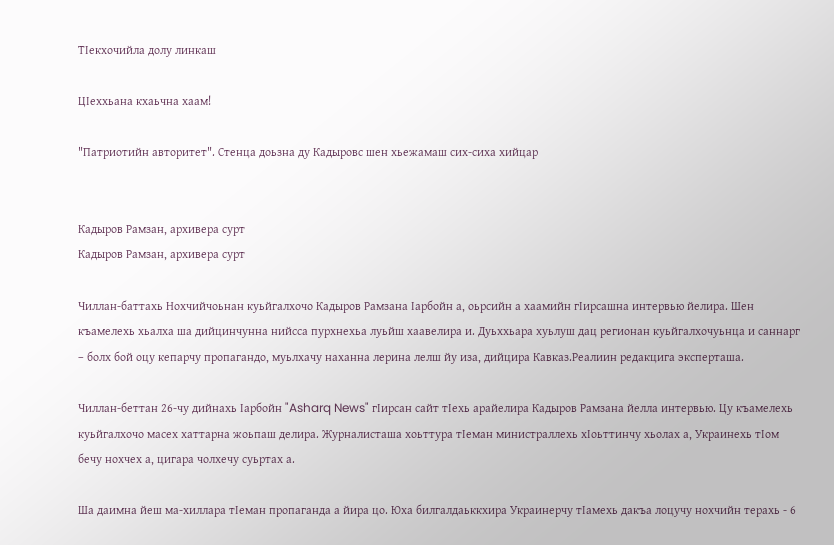ТIекхочийла долу линкаш

ЦIеххьана кхаьчна хаам!

"Патриотийн авторитет". Стенца доьзна ду Кадыровс шен хьежамаш сих-сиха хийцар


Кадыров Рамзан, архивера сурт
Кадыров Рамзан, архивера сурт

Чиллан-баттахь Нохчийчоьнан куьйгалхочо Кадыров Рамзана Iарбойн а, оьрсийн а хаамийн гIирсашна интервью йелира. Шен къамелехь хьалха ша дийцинчунна нийсса пурхнехьа луьйш хаавелира и. Дуьххьара хуьлуш дац регионан куьйгалхочуьнца и саннарг – болх бой оцу кепарчу пропагандо, муьлхачу наханна лерина лелш йу иза, дийцира Кавказ.Реалиин редакцига эксперташа.

Чиллан-беттан 26-чу дийнахь Iарбойн "Asharq News" гIирсан сайт тIехь арайелира Кадыров Рамзана йелла интервью. Цу къамелехь куьйгалхочо масех хаттарна жоьпаш делира. Журналисташа хоьттура тIеман министраллехь хIоьттинчу хьолах а, Украинехь тIом бечу нохчех а, цигарa чолхечу суьртах а.

Ша даимна йеш ма-хиллара тIеман пропаганда а йира цо. Юха билгалдаьккхира Украинерчу тIамехь дакъа лоцучу нохчийн терахь - 6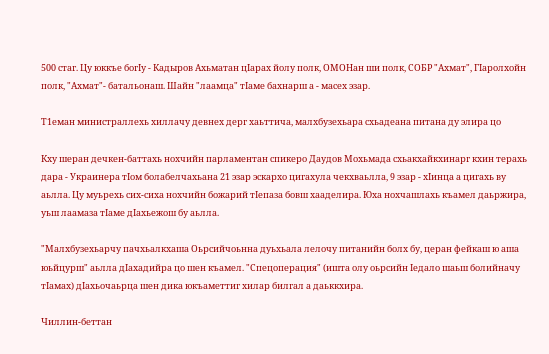500 стаг. Цу юккъе богIу - Кадыров Ахьматан цIарах йолу полк, ОМОНан ши полк, СОБР "Ахмат", ГIаролхойн полк, "Ахмат"- батальонаш. Шайн "лаамца" тIаме бахнарш а - масех эзар.

Т1еман министраллехь хиллачу девнех дерг хаьттича, малхбузехьара схьадеана питана ду элира цо

Кху шеран дечкен-баттахь нохчийн парламентан спикеро Даудов Мохьмада схьакхайкхинарг кхин терахь дара - Украинера тIом болабелчахьана 21 эзар эскархо цигахула чекхваьлла, 9 эзар - хIинца а цигахь ву аьлла. Цу муьрехь сих-сиха нохчийн божарий тIепаза бовш хааделира. Юха нохчашлахь къамел даьржира, уьш лаамаза тIаме дIахьежош бу аьлла.

"Малхбузехьарчу пачхьалкхаша Оьрсийчоьнна дуьхьала лелочу питанийн болх бу, церан фейкаш ю аша юьйцурш" аьлла дIахадийра цо шен къамел. "Спецоперация" (ишта олу оьрсийн Iедало шаьш болийначу тIамах) дIахьочаьрца шен дика юкъаметтиг хилар билгал а даьккхира.

Чиллин-беттан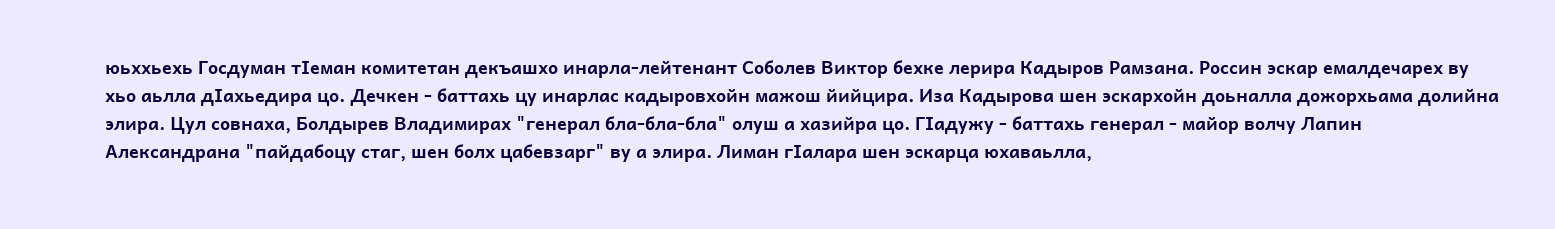юьххьехь Госдуман тIеман комитетан декъашхо инарла-лейтенант Соболев Виктор бехке лерира Кадыров Рамзана. Россин эскар емалдечарех ву хьо аьлла дIахьедира цо. Дечкен - баттахь цу инарлас кадыровхойн мажош йийцира. Иза Кадырова шен эскархойн доьналла дожорхьама долийна элира. Цул совнаха, Болдырев Владимирах "генерал бла-бла-бла" олуш а хазийра цо. ГIадужу - баттахь генерал - майор волчу Лапин Александрана "пайдабоцу стаг, шен болх цабевзарг" ву а элира. Лиман гIалара шен эскарца юхаваьлла,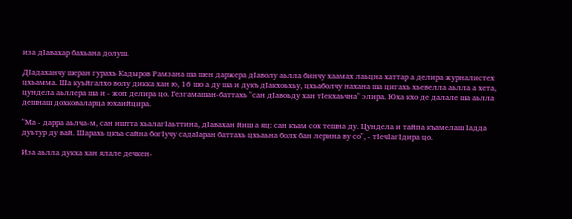иза дIавахар бахьана долуш.

ДIадаханчу шеран гурахь Кадыров Рамзана ша шен даржера дIаволу аьлла бинчу хаамах лаьцна хаттар а делира журналистех цхьамма. Ша куьйгалхо волу дикка хан ю, 16 шо а ду ша и дукъ дIакхоьхьу, цхьаболчу нахана ша цигахь хьевелла аьлла а хета, цундела аьллера ша и - жоп делира цо. Гезгамашан-баттахь "сан дIавоьду хан тIекхаьчна" элира. Юха кхо де далале ша аьлла дешнаш дохковаларца юхаийцира.

"Ма - дарра аьлча-м, сан иштта хьалагIаьттина, дIавахан йиш а яц: сан къам сох тешна ду. Цундела и тайпа къамелаш Iадда дуьтур ду вай. Шарахь цкъа сайна богIучу садаIаран баттахь цхьаьна болх бан лерина ву со", - тIечIагIдира цо.

Иза аьлла дукха хан ялале дечкен-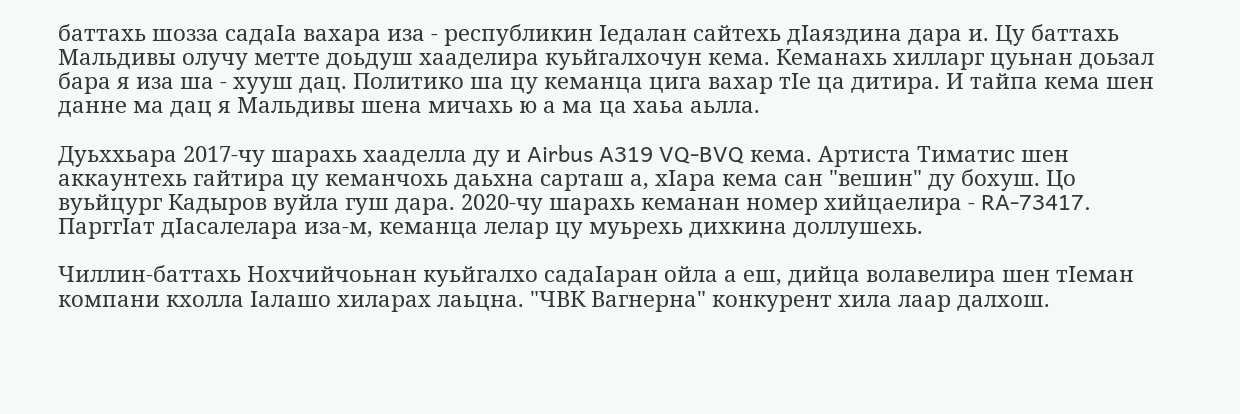баттахь шозза садаIа вахара иза - республикин Iедалан сайтехь дIаяздина дара и. Цу баттахь Мальдивы олучу метте доьдуш хааделира куьйгалхочун кема. Кеманахь хилларг цуьнан доьзал бара я иза ша - хууш дац. Политико ша цу кеманца цига вахар тIе ца дитира. И тайпа кема шен данне ма дац я Мальдивы шена мичахь ю а ма ца хаьа аьлла.

Дуьххьара 2017-чу шарахь хааделла ду и Airbus A319 VQ-BVQ кема. Артиста Тиматис шен аккаунтехь гайтира цу кеманчохь даьхна сарташ а, хIара кема сан "вешин" ду бохуш. Цо вуьйцург Кадыров вуйла гуш дара. 2020-чу шарахь кеманан номер хийцаелира - RA-73417. ПарггIат дIасалелара иза-м, кеманца лелар цу муьрехь дихкина доллушехь.

Чиллин-баттахь Нохчийчоьнан куьйгалхо садаIаран ойла а еш, дийца волавелира шен тIеман компани кхолла Iалашо хиларах лаьцна. "ЧВК Вагнерна" конкурент хила лаар далхош.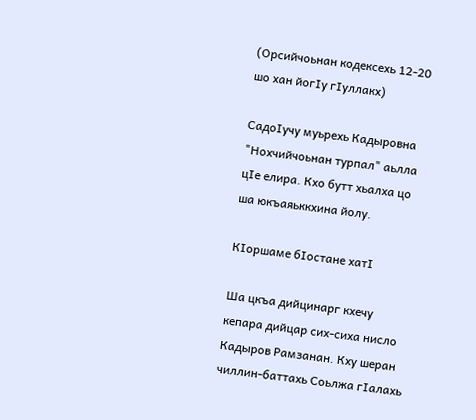(Орсийчоьнан кодексехь 12-20 шо хан йогIу гIуллакх)

СадоIучу муьрехь Кадыровна "Нохчийчоьнан турпал" аьлла цIе елира. Кхо бутт хьалха цо ша юкъаяьккхина йолу.

КIоршаме бIостане хатI

Ша цкъа дийцинарг кхечу кепара дийцар сих-сиха нисло Кадыров Рамзанан. Кху шеран чиллин-баттахь Соьлжа гIалахь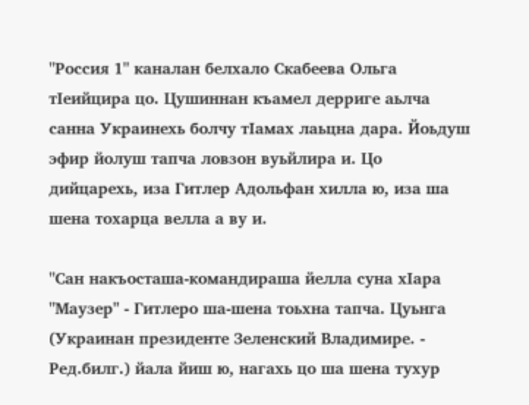"Россия 1" каналан белхало Скабеева Ольга тIеийцира цо. Цушиннан къамел дерриге аьлча санна Украинехь болчу тIамах лаьцна дара. Йоьдуш эфир йолуш тапча ловзон вуьйлира и. Цо дийцарехь, иза Гитлер Адольфан хилла ю, иза ша шена тохарца велла а ву и.

"Сан накъосташа-командираша йелла суна хIара "Маузер" - Гитлеро ша-шена тоьхна тапча. Цуьнга (Украинан президенте Зеленский Владимире. - Ред.билг.) йала йиш ю, нагахь цо ша шена тухур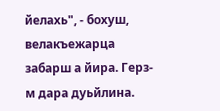йелахь", - бохуш, велакъежарца забарш а йира. Герз-м дара дуьйлина.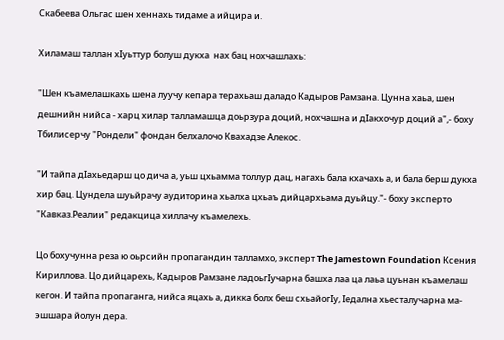Скабеева Ольгас шен хеннахь тидаме а ийцира и.

Хиламаш таллан хIуьттур болуш дукха  нах бац нохчашлахь:

"Шен къамелашкахь шена луучу кепара терахьаш даладо Кадыров Рамзана. Цунна хаьа, шен дешнийн нийса - харц хилар талламашца доьрзура доций, нохчашна и дIакхочур доций а",- боху Тбилисерчу "Рондели" фондан белхалочо Квахадзе Алекос.

"И тайпа дIахьедарш цо дича а, уьш цхьамма толлур дац, нагахь бала кхачахь а, и бала берш дукха хир бац. Цундела шуьйрачу аудиторина хьалха цхьаъ дийцархьама дуьйцу."- боху эксперто "Кавказ.Реалии" редакцица хиллачу къамелехь.

Цо бохучунна реза ю оьрсийн пропагандин талламхо, эксперт The Jamestown Foundation Ксения Кириллова. Цо дийцарехь, Кадыров Рамзане ладоьгIучарна башха лаа ца лаьа цуьнан къамелаш кегон. И тайпа пропаганга, нийса яцахь а, дикка болх беш схьайогIу, Iедална хьесталучарна ма-эшшара йолун дера.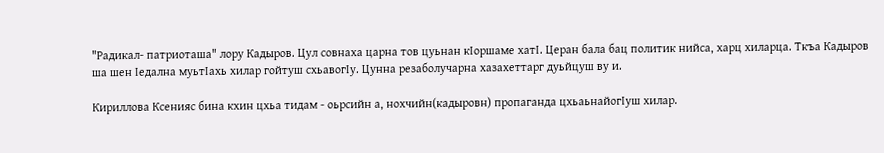"Радикал- патриоташа" лору Кадыров. Цул совнаха царна тов цуьнан кIоршаме хатI. Церан бала бац политик нийса, харц хиларца. Ткъа Кадыров ша шен Iедална муьтIахь хилар гойтуш схьавогIу. Цунна резаболучарна хазахеттарг дуьйцуш ву и.

Кириллова Ксенияс бина кхин цхьа тидам - оьрсийн а, нохчийн(кадыровн) пропаганда цхьаьнайогIуш хилар.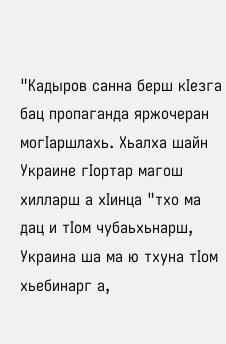"Кадыров санна берш кIезга бац пропаганда яржочеран могIаршлахь. Хьалха шайн Украине гIортар магош хилларш а хIинца "тхо ма дац и тIом чубаьхьнарш, Украина ша ма ю тхуна тIом хьебинарг а,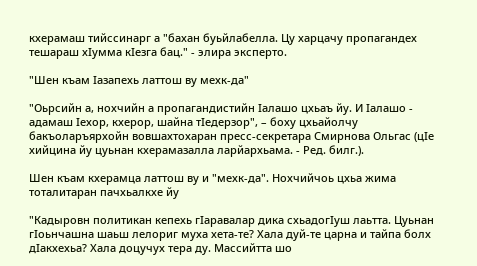кхерамаш тийссинарг а "бахан буьйлабелла. Цу харцачу пропагандех тешараш хIумма кIезга бац." - элира эксперто.

"Шен къам Iазапехь латтош ву мехк-да"

"Оьрсийн а, нохчийн а пропагандистийн Iалашо цхьаъ йу. И Iалашо - адамаш Iехор, кхерор, шайна тIедерзор", – боху цхьайолчу бакъоларъярхойн вовшахтохаран пресс-секретара Смирнова Ольгас (цIе хийцина йу цуьнан кхерамазалла ларйархьама. - Ред. билг.).

Шен къам кхерамца латтош ву и "мехк-да". Нохчийчоь цхьа жима тоталитаран пачхьалкхе йу

"Кадыровн политикан кепехь гIаравалар дика схьадогIуш лаьтта. Цуьнан гIоьнчашна шаьш лелориг муха хета-те? Хала дуй-те царна и тайпа болх дIакхехьа? Хала доцучух тера ду. Массийтта шо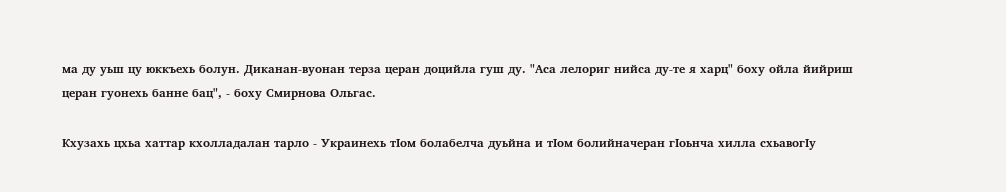ма ду уьш цу юккъехь болун. Диканан-вуонан терза церан доцийла гуш ду. "Аса лелориг нийса ду-те я харц" боху ойла йийриш церан гуонехь банне бац", - боху Смирнова Ольгас.

Кхузахь цхьа хаттар кхолладалан тарло - Украинехь тIом болабелча дуьйна и тIом болийначеран гIоьнча хилла схьавогIу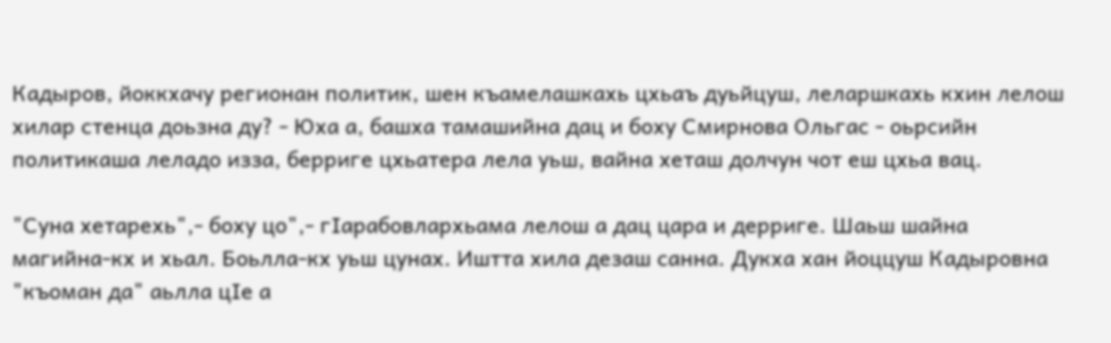Кадыров, йоккхачу регионан политик, шен къамелашкахь цхьаъ дуьйцуш, леларшкахь кхин лелош хилар стенца доьзна ду? - Юха а, башха тамашийна дац и боху Смирнова Ольгас - оьрсийн политикаша леладо изза, берриге цхьатера лела уьш, вайна хеташ долчун чот еш цхьа вац.

"Суна хетарехь",- боху цо",- гIарабовлархьама лелош а дац цара и дерриге. Шаьш шайна магийна-кх и хьал. Боьлла-кх уьш цунах. Иштта хила дезаш санна. Дукха хан йоццуш Кадыровна "къоман да" аьлла цIе а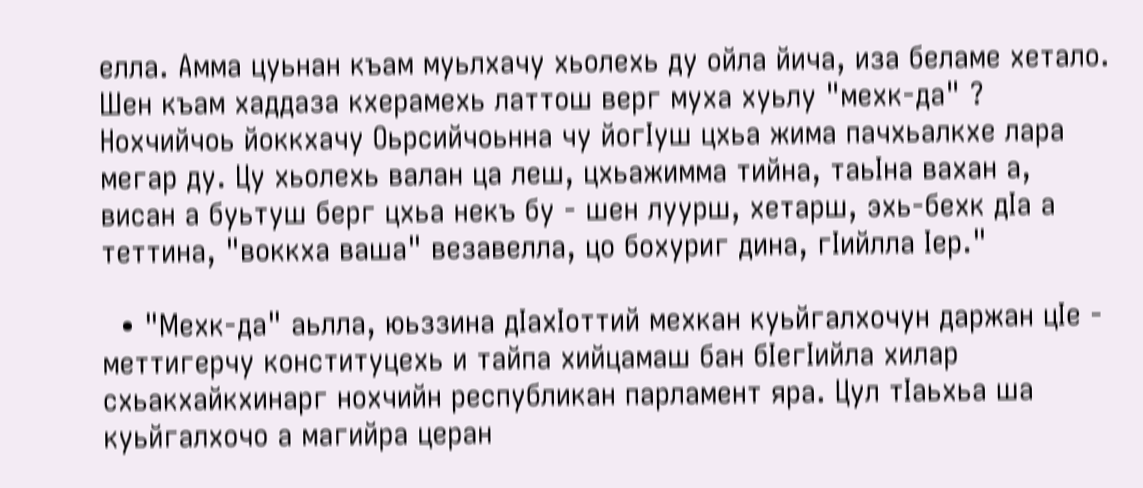елла. Амма цуьнан къам муьлхачу хьолехь ду ойла йича, иза беламе хетало. Шен къам хаддаза кхерамехь латтош верг муха хуьлу "мехк-да" ? Нохчийчоь йоккхачу Оьрсийчоьнна чу йогIуш цхьа жима пачхьалкхе лара мегар ду. Цу хьолехь валан ца леш, цхьажимма тийна, таьIна вахан а, висан а буьтуш берг цхьа некъ бу - шен луурш, хетарш, эхь-бехк дIа а теттина, "воккха ваша" везавелла, цо бохуриг дина, гIийлла Iер."

  • "Мехк-да" аьлла, юьззина дIахIоттий мехкан куьйгалхочун даржан цIе - меттигерчу конституцехь и тайпа хийцамаш бан бIегIийла хилар схьакхайкхинарг нохчийн республикан парламент яра. Цул тIаьхьа ша куьйгалхочо а магийра церан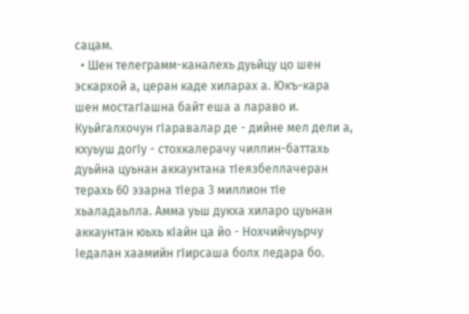сацам.
  • Шен телеграмм-каналехь дуьйцу цо шен эскархой а, церан каде хиларах а. Юкъ-кара шен мостагIашна байт еша а лараво и. Куьйгалхочун гIаравалар де - дийне мел дели а, кхуьуш догIу - стохкалерачу чиллин-баттахь дуьйна цуьнан аккаунтана тIеязбеллачеран терахь 60 эзарна тIера 3 миллион тIе хьаладаьлла. Амма уьш дукха хиларо цуьнан аккаунтан юьхь кIайн ца йо - Нохчийчуьрчу Iедалан хаамийн гIирсаша болх ледара бо.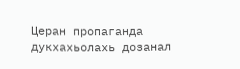Церан пропаганда дукхахьолахь дозанал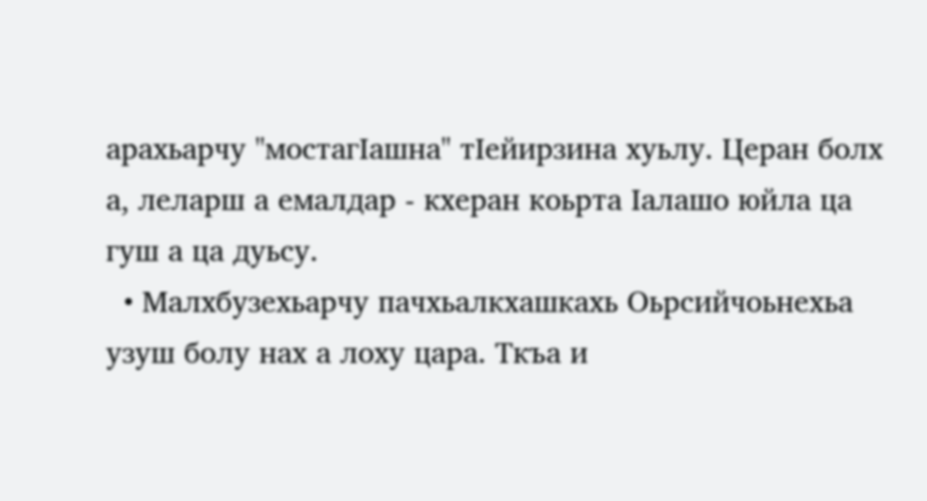арахьарчу "мостагIашна" тIейирзина хуьлу. Церан болх а, леларш а емалдар - кхеран коьрта Iалашо юйла ца гуш а ца дуьсу.
  • Малхбузехьарчу пачхьалкхашкахь Оьрсийчоьнехьа узуш болу нах а лоху цара. Ткъа и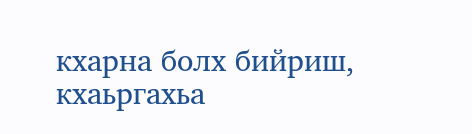кхарна болх бийриш, кхаьргахьа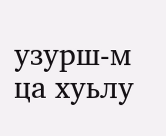узурш-м ца хуьлу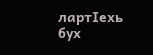лартIехь бух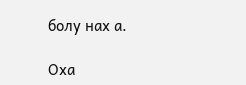болу нах а.

Оха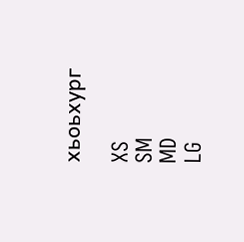хьоьхург

XS
SM
MD
LG